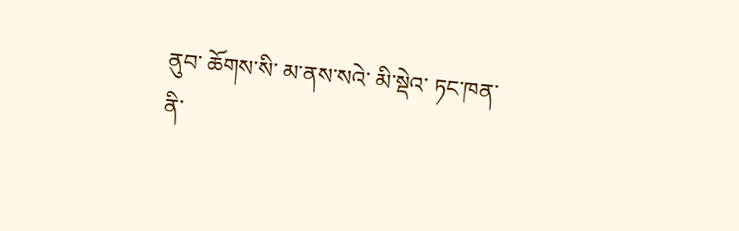ནུབ་ ཆོགས་སི་ མ་ནས་སའེ་ མི་སྡེའ་ ཏང་ཁན་ནི་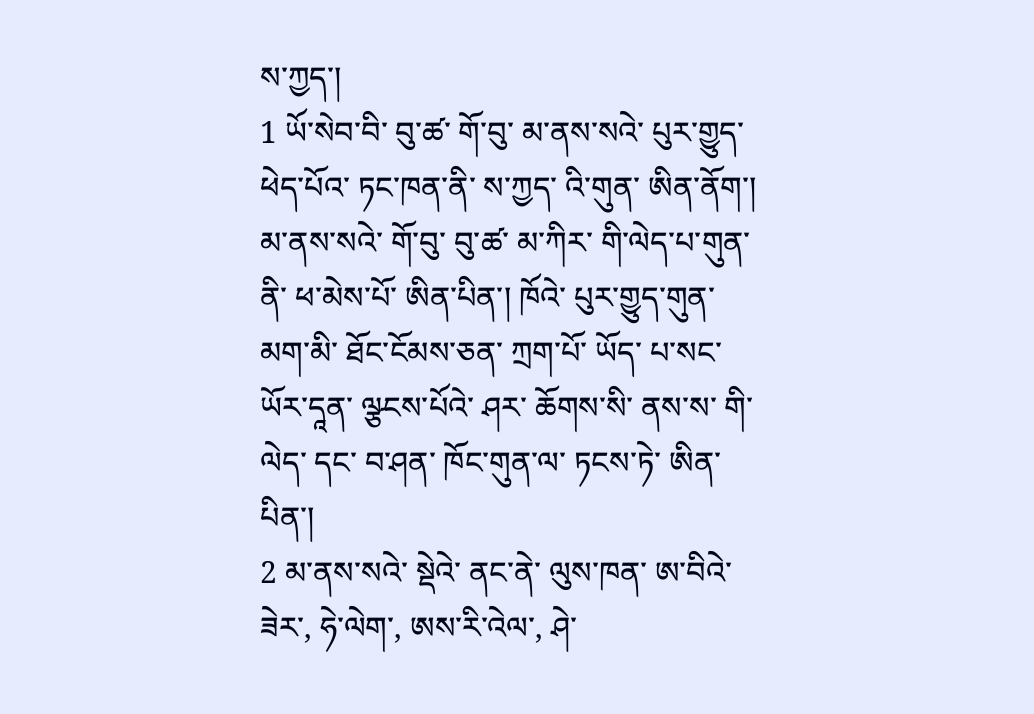ས་ཀྱད་།
1 ཡོ་སེབ་བི་ བུ་ཚ་ གོ་བུ་ མ་ནས་སའེ་ པུར་གྱུད་ ཕེད་པོའ་ ཏང་ཁན་ནི་ ས་ཀྱད་ འི་གུན་ ཨིན་ནོག་། མ་ནས་སའེ་ གོ་བུ་ བུ་ཚ་ མ་ཀིར་ གི་ལེད་པ་གུན་ནི་ ཕ་མེས་པོ་ ཨིན་པིན་། ཁོའེ་ པུར་གྱུད་གུན་ མག་མི་ ཐོང་ངོམས་ཅན་ ཀྲག་པོ་ ཡོད་ པ་སང་ ཡོར་དཱན་ ལྩངས་པོའེ་ ཤར་ ཆོགས་སི་ ནས་ས་ གི་ལེད་ དང་ བ་ཤན་ ཁོང་གུན་ལ་ ཏངས་ཏེ་ ཨིན་པིན་།
2 མ་ནས་སའེ་ སྡེའེ་ ནང་ནེ་ ལུས་ཁན་ ཨ་བིའེ་ཟེར་, ཧེ་ལེག་, ཨས་རི་འེལ་, ཤེ་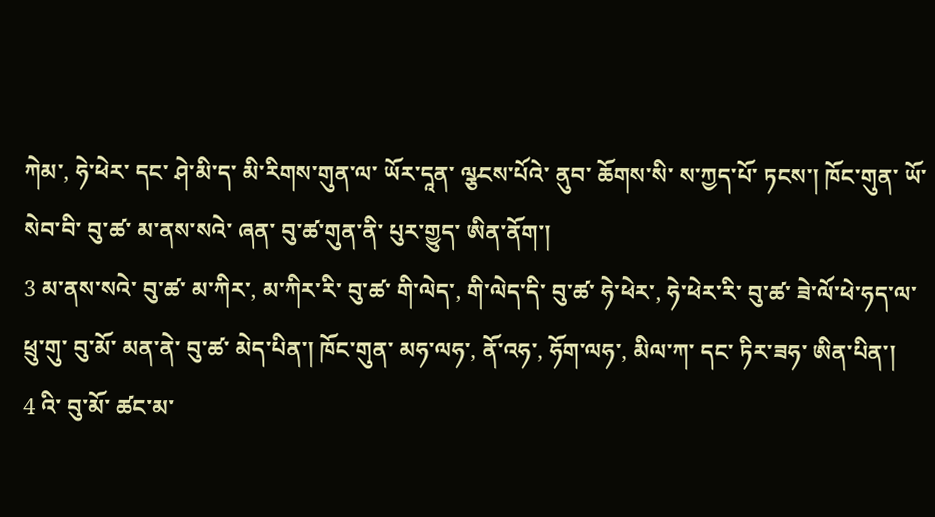ཀེམ་, ཧེ་ཕེར་ དང་ ཤེ་མི་ད་ མི་རིགས་གུན་ལ་ ཡོར་དཱན་ ལྩངས་པོའེ་ ནུབ་ ཆོགས་སི་ ས་ཀྱད་པོ་ ཏངས་། ཁོང་གུན་ ཡོ་སེབ་བི་ བུ་ཚ་ མ་ནས་སའེ་ ཞན་ བུ་ཚ་གུན་ནི་ པུར་གྱུད་ ཨིན་ནོག་།
3 མ་ནས་སའེ་ བུ་ཚ་ མ་ཀིར་, མ་ཀིར་རི་ བུ་ཚ་ གི་ལེད་, གི་ལེད་དི་ བུ་ཚ་ ཧེ་ཕེར་, ཧེ་ཕེར་རི་ བུ་ཚ་ ཟེ་ལོ་ཕེ་ཧད་ལ་ ཕྲུ་གུ་ བུ་མོ་ མན་ནེ་ བུ་ཚ་ མེད་པིན་། ཁོང་གུན་ མཧ་ལཧ་, ནོ་འཧ་, ཧོག་ལཧ་, མིལ་ཀ་ དང་ ཏིར་ཟཧ་ ཨིན་པིན་།
4 འི་ བུ་མོ་ ཚང་མ་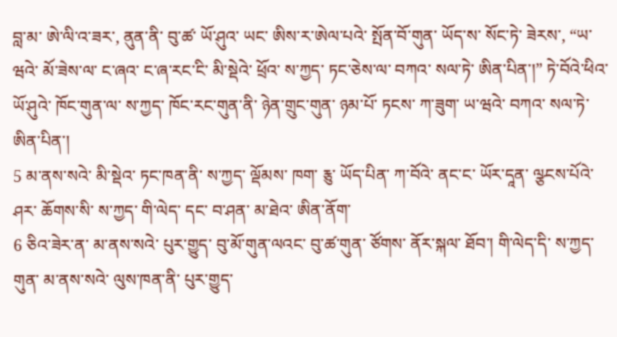བླ་མ་ ཨེ་ལི་འ་ཟར་, ནུན་ནི་ བུ་ཚ་ ཡོ་ཤུའ་ ཡང་ ཨིས་ར་ཨེལ་པའེ་ སྤོན་བོ་གུན་ ཡོད་ས་ སོང་ཏེ་ ཟེརས་, “ཡ་ཝའེ་ མོ་ཟེས་ལ་ ང་ཞའ་ ང་ཞ་རང་ངི་ མི་སྡེའེ་ ཕྲོའ་ ས་ཀྱད་ ཏང་ཅེས་ལ་ བཀའ་ སལ་ཏེ་ ཨིན་པིན་།” ཏེ་བོའེ་ཕིའ་ ཡོ་ཤུའེ་ ཁོང་གུན་ལ་ ས་ཀྱད་ ཁོང་རང་གུན་ནི་ ཉེན་གྲུང་གུན་ ཉམ་པོ་ ཏངས་ ཀ་ཟུག་ ཡ་ཝའེ་ བཀའ་ སལ་ཏེ་ ཨིན་པིན་།
5 མ་ནས་སའེ་ མི་སྡེའ་ ཏང་ཁན་ནི་ ས་ཀྱད་ ལྡོམས་ ཁག་ རྕུ་ ཡོད་པིན་ ཀ་བོའེ་ ནང་ང་ ཡོར་དཱན་ ལྩངས་པོའེ་ ཤར་ ཆོགས་སི་ ས་ཀྱད་ གི་ལེད་ དང་ བ་ཤན་ མ་ཐེའ་ ཨིན་ནོག་
6 ཅིའ་ཟེར་ན་ མ་ནས་སའེ་ པུར་གྱུད་ བུ་མོ་གུན་ལའང་ བུ་ཚ་གུན་ ཙོགས་ ནོར་སྐལ་ ཐོབ་། གི་ལེད་དི་ ས་ཀྱད་གུན་ མ་ནས་སའེ་ ལུས་ཁན་ནི་ པུར་གྱུད་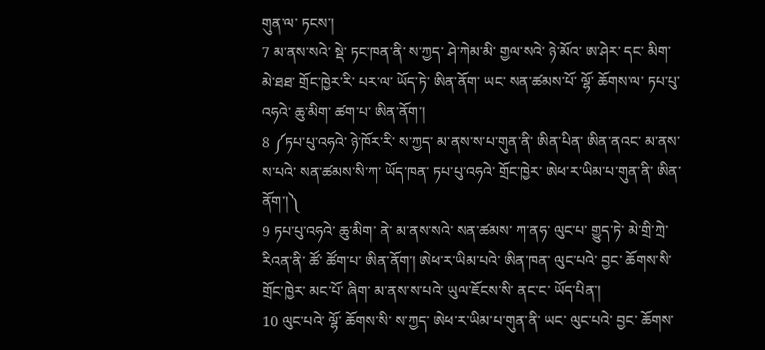གུན་ལ་ ཏངས་།
7 མ་ནས་སའེ་ སྡེ་ ཏང་ཁན་ནི་ ས་ཀྱད་ ཤེ་ཀེམ་མི་ གྱལ་སའེ་ ཉེ་མོའ་ ཨ་ཤེར་ དང་ མིག་མེ་ཐཐ་ གྲོང་ཁྱེར་རི་ པར་ལ་ ཡོད་ཏེ་ ཨིན་ནོག་ ཡང་ སན་ཚམས་པོ་ ལྷོ་ ཆོགས་ལ་ ཏཔ་པུ་འཧའེ་ ཆུ་མིག་ ཚག་པ་ ཨིན་ནོག་།
8 ༼ཏཔ་པུ་འཧའེ་ ཉེ་ཁོར་རི་ ས་ཀྱད་ མ་ནས་ས་པ་གུན་ནི་ ཨིན་པིན་ ཨིན་ནའང་ མ་ནས་ས་པའེ་ སན་ཚམས་སི་ཀ་ ཡོད་ཁན་ ཏཔ་པུ་འཧའེ་ གྲོང་ཁྱེར་ ཨེཕ་ར་ཡིམ་པ་གུན་ནི་ ཨིན་ནོག་།༽
9 ཏཔ་པུ་འཧའེ་ ཆུ་མིག་ ནེ་ མ་ནས་སའེ་ སན་ཚམས་ ཀ་ནཧ་ ལུང་པ་ གྱུད་ཏེ་ མེ་གྲི་ཀྲེ་རིའན་ནི་ ཚོ་ ཚོག་པ་ ཨིན་ནོག་། ཨེཕ་ར་ཡིམ་པའེ་ ཨིན་ཁན་ ལུང་པའེ་ བྱང་ ཆོགས་སི་ གྲོང་ཁྱེར་ མང་པོ་ ཞིག་ མ་ནས་ས་པའེ་ ཡུལ་ཇོངས་སི་ ནང་ང་ ཡོད་པིན་།
10 ལུང་པའེ་ ལྷོ་ ཆོགས་སི་ ས་ཀྱད་ ཨེཕ་ར་ཡིམ་པ་གུན་ནི་ ཡང་ ལུང་པའེ་ བྱང་ ཆོགས་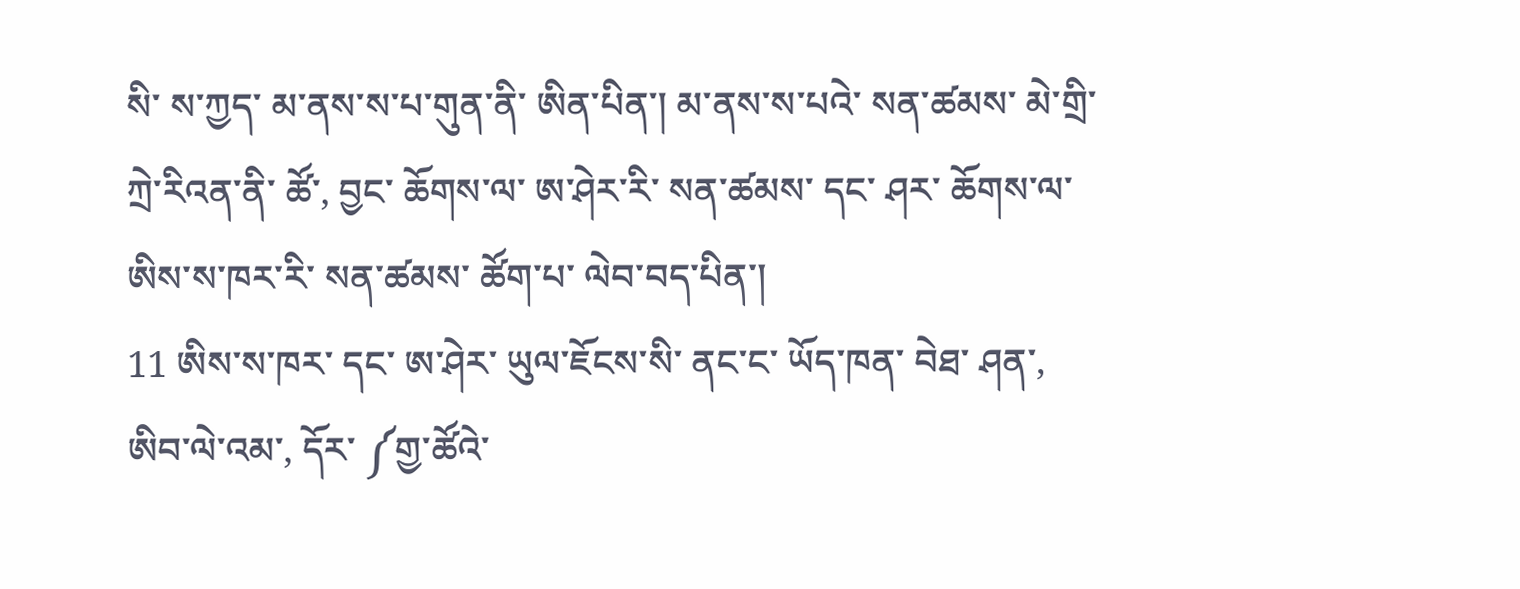སི་ ས་ཀྱད་ མ་ནས་ས་པ་གུན་ནི་ ཨིན་པིན་། མ་ནས་ས་པའེ་ སན་ཚམས་ མེ་གྲི་ཀྲེ་རིའན་ནི་ ཚོ་, བྱང་ ཆོགས་ལ་ ཨ་ཤེར་རི་ སན་ཚམས་ དང་ ཤར་ ཆོགས་ལ་ ཨིས་ས་ཁར་རི་ སན་ཚམས་ ཚོག་པ་ ལེབ་བད་པིན་།
11 ཨིས་ས་ཁར་ དང་ ཨ་ཤེར་ ཡུལ་ཇོངས་སི་ ནང་ང་ ཡོད་ཁན་ བེཐ་ ཤན་, ཨིབ་ལེ་འམ་, དོར་ ༼གྱ་ཚོའེ་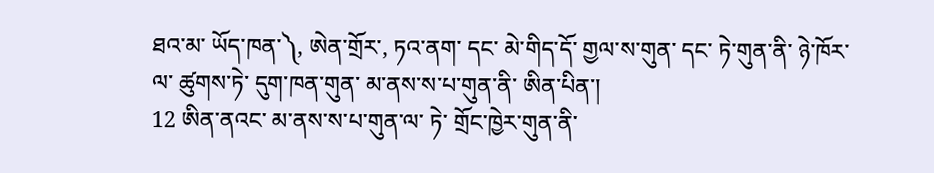ཐའ་མ་ ཡོད་ཁན་༽, ཨེན་གྲོར་, ཏའ་ནག་ དང་ མེ་གིད་དོ་ གྱལ་ས་གུན་ དང་ ཏེ་གུན་ནི་ ཉེ་ཁོར་ལ་ ཚུགས་ཏེ་ དུག་ཁན་གུན་ མ་ནས་ས་པ་གུན་ནི་ ཨིན་པིན་།
12 ཨིན་ནའང་ མ་ནས་ས་པ་གུན་ལ་ ཏེ་ གྲོང་ཁྱེར་གུན་ནི་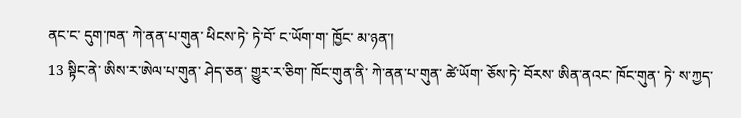ནང་ང་ དུག་ཁན་ ཀེ་ནན་པ་གུན་ ཕིངས་ཏེ་ ཏེ་བོ་ ང་ཡོག་ག་ ཁྱོང་ མ་ཉན་།
13 སྟིང་ནེ་ ཨིས་ར་ཨེལ་པ་གུན་ ཤེད་ཅན་ གྱུར་ར་ཅིག་ ཁོང་གུན་ནི་ ཀེ་ནན་པ་གུན་ ཚེ་ཡོག་ ཅོས་ཏེ་ བོརས་ ཨིན་ནའང་ ཁོང་གུན་ ཏེ་ ས་ཀྱད་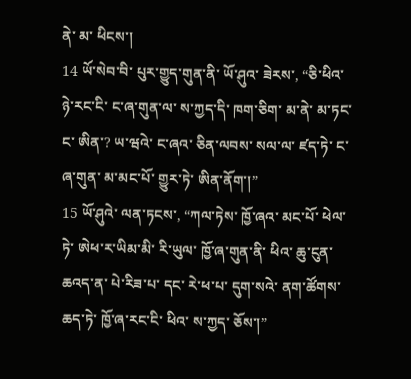ནེ་ མ་ ཕིངས་།
14 ཡོ་སེབ་བི་ པུར་གྱུད་གུན་ནི་ ཡོ་ཤུའ་ ཟེརས་, “ཅི་ཕིའ་ ཉེ་རང་ངི་ ང་ཞ་གུན་ལ་ ས་ཀྱད་དི་ ཁག་ཅིག་ མ་ནེ་ མ་ཏང་ང་ ཨིན་? ཡ་ཝའེ་ ང་ཞའ་ ཅིན་ལབས་ སལ་ལ་ ཛད་ཏེ་ ང་ཞ་གུན་ མ་མང་པོ་ གྱུར་ཏེ་ ཨིན་ནོག་།”
15 ཡོ་ཤུའེ་ ལན་ཏངས་, “ཀལ་ཏེས་ ཁྱོ་ཞའ་ མང་པོ་ ཕེལ་ཏེ་ ཨེཕ་ར་ཡིམ་མི་ རི་ཡུལ་ ཁྱོ་ཞ་གུན་ནི་ ཕིའ་ ཆུ་ངུན་ ཆའད་ན་ པེ་རིཟ་པ་ དང་ རེ་ཕ་པ་ དུག་སའེ་ ནག་ཚོགས་ ཆད་ཏེ་ ཁྱོ་ཞ་རང་ངི་ ཕིའ་ ས་ཀྱད་ ཅོས་།”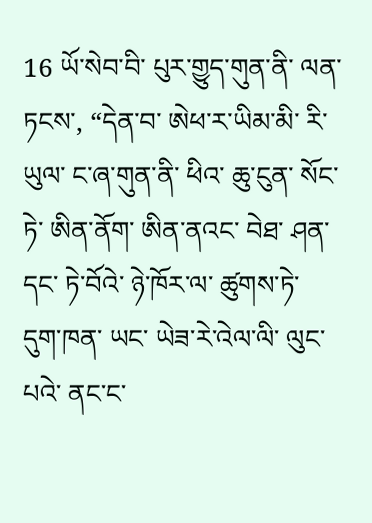16 ཡོ་སེབ་བི་ པུར་གྱུད་གུན་ནི་ ལན་ཏངས་, “དེན་བ་ ཨེཕ་ར་ཡིམ་མི་ རི་ཡུལ་ ང་ཞ་གུན་ནི་ ཕིའ་ ཆུ་ངུན་ སོང་ཏེ་ ཨིན་ནོག་ ཨིན་ནའང་ བེཐ་ ཤན་ དང་ ཏེ་བོའེ་ ཉེ་ཁོར་ལ་ ཚུགས་ཏེ་ དུག་ཁན་ ཡང་ ཡེཟ་རེ་འེལ་ལི་ ལུང་པའེ་ ནང་ང་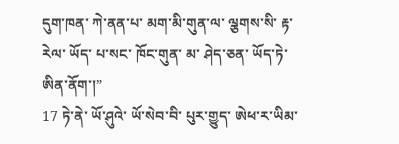དུག་ཁན་ ཀེ་ནན་པ་ མག་མི་གུན་ལ་ ལྕགས་སི་ རྟ་རེལ་ ཡོད་ པ་སང་ ཁོང་གུན་ མ་ ཤེད་ཅན་ ཡོད་ཏེ་ ཨིན་ནོག་།”
17 ཏེ་ནེ་ ཡོ་ཤུའེ་ ཡོ་སེབ་བི་ པུར་གྱུད་ ཨེཕ་ར་ཡིམ་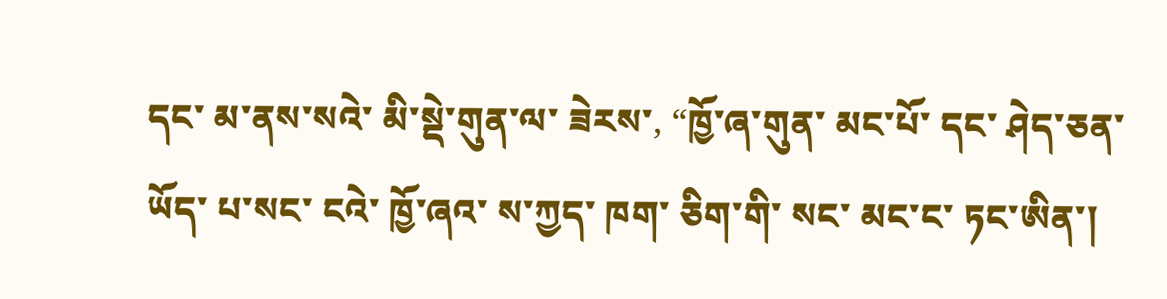དང་ མ་ནས་སའེ་ མི་སྡེ་གུན་ལ་ ཟེརས་, “ཁྱོ་ཞ་གུན་ མང་པོ་ དང་ ཤེད་ཅན་ ཡོད་ པ་སང་ ངའེ་ ཁྱོ་ཞའ་ ས་ཀྱད་ ཁག་ ཅིག་གི་ སང་ མང་ང་ ཏང་ཨིན་།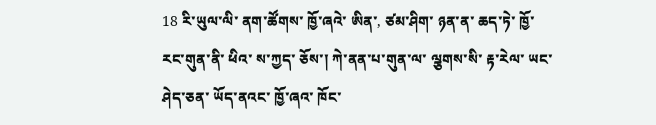18 རི་ཡུལ་ལི་ ནག་ཚོགས་ ཁྱོ་ཞའེ་ ཨིན་, ཙམ་ཤིག་ ཉན་ན་ ཆད་ཏེ་ ཁྱོ་རང་གུན་ནི་ ཕིའ་ ས་ཀྱད་ ཅོས་། ཀེ་ནན་པ་གུན་ལ་ ལྕགས་སི་ རྟ་རེལ་ ཡང་ ཤེད་ཅན་ ཡོད་ནའང་ ཁྱོ་ཞའ་ ཁོང་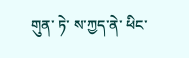གུན་ ཏེ་ ས་ཀྱད་ནེ་ ཕིང་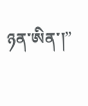ཉན་ཨིན་།”